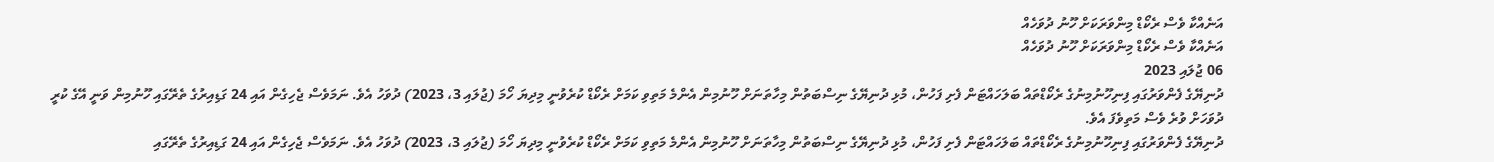އަނެއްކާ ވެސް ރެކޯޑް މިންވަރަކަށް ހޫނު ދުވަހެއް
އަނެއްކާ ވެސް ރެކޯޑް މިންވަރަކަށް ހޫނު ދުވަހެއް
06 ޖުލައި 2023
ދުނިޔޭގެ ފެންވަރުގައި ފިނިހޫނުމިނުގެ ރެކޯޑްތައް ބަލަހައްޓަން ފެށި ފަހުން، މުޅި ދުނިޔޭގެ ނިސްބަތުން މިހާތަނަށް ހޫނުމިން އެންމެ މަތިވި ކަމަށް ރެކޯޑް ކުރެވުނީ މިދިޔަ ހޯމަ (ޖުލައި 3، 2023) ދުވަހު އެވެ. ނަމަވެސް ޖެހިގެން އައި 24 ގަޑިއިރުގެ ތެރޭގައި ހޫނުމިން ވަނީ އޭގެ ކުރީ ދުވަހަށް ވުރެ ވެސް މަތިވެފަ އެވެ.
ދުނިޔޭގެ ފެންވަރުގައި ފިނިހޫނުމިނުގެ ރެކޯޑްތައް ބަލަހައްޓަން ފެށި ފަހުން، މުޅި ދުނިޔޭގެ ނިސްބަތުން މިހާތަނަށް ހޫނުމިން އެންމެ މަތިވި ކަމަށް ރެކޯޑް ކުރެވުނީ މިދިޔަ ހޯމަ (ޖުލައި 3، 2023) ދުވަހު އެވެ. ނަމަވެސް ޖެހިގެން އައި 24 ގަޑިއިރުގެ ތެރޭގައި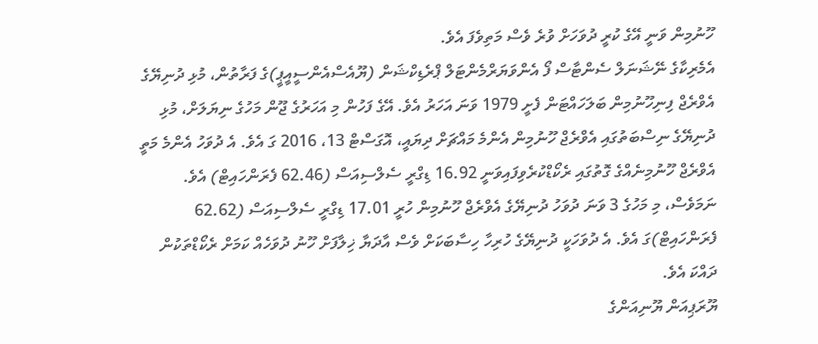ހޫނުމިން ވަނީ އޭގެ ކުރީ ދުވަހަށް ވުރެ ވެސް މަތިވެފަ އެވެ.
އެމެރިކާގެ ނޭޝަނަލް ސެންޓާސް ފޯ އެންވަޔަރްމެންޓަލް ޕްރެޑިކްޝަން (ޔޫއެސްއެންސީއީޕީ)ގެ ފަރާތުން، މުޅި ދުނިޔޭގެ އެވްރެޖް ފިނިހޫނުމިން ބަލަހައްޓަން ފެށީ 1979 ވަނަ އަހަރު އެވެ. އޭގެ ފަހުން މި އަހަރުގެ ޖޫން މަހުގެ ނިޔަލަށް، މުޅި ދުނިޔޭގެ ނިސްބަތުގައި އެވްރެޖް ހޫނުމިން އެންމެ މައްޗަށް ދިޔައީ، އޮގަސްޓް 13، 2016 ގަ އެވެ. އެ ދުވަހު އެންމެ މަތީ އެވްރެޖް ހޫނުމިނެއްގެ ގޮތުގައި ރެކޯޑްކުރެވިފައިވަނީ 16.92 ޑިގްރީ ސެލްސިއަސް (62.46 ފެރަންހައިޓް) އެވެ.
ނަމަވެސް، މި މަހުގެ 3 ވަނަ ދުވަހު ދުނިޔޭގެ އެވްރެޖް ހޫނުމިން ހުރީ 17.01 ޑިގްރީ ސެލްސިއަސް (62.62 ފެރަންހައިޓް)ގަ އެވެ. އެ ދުވަހަކީ ދުނިޔޭގެ ހުރިހާ ހިސާބަކަށް ވެސް އާދަޔާ ޚިލާފަށް ހޫނު ދުވަހެއް ކަމަށް ރެކޯޑްތަކުން ދައްކަ އެވެ.
ޔޫރަޕިއަން ޔޫނިއަންގެ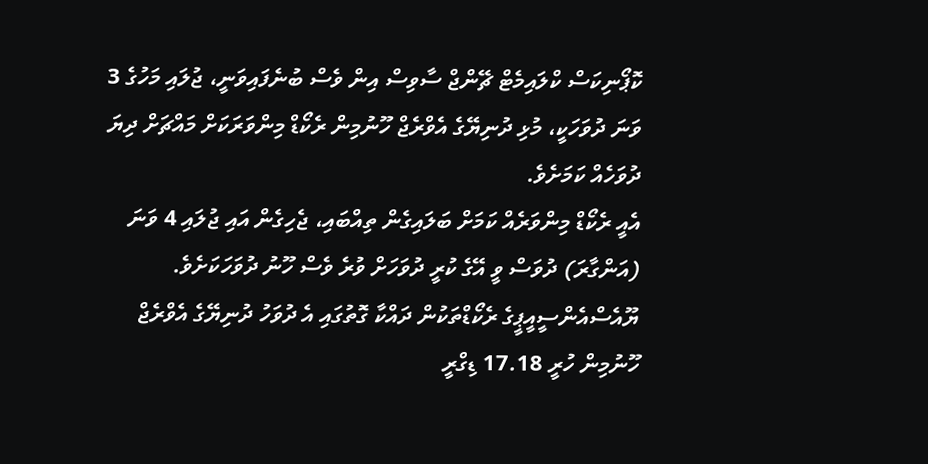ކޮޕޯނިކަސް ކްލައިމެޓް ޗޭންޖް ސާވިސް އިން ވެސް ބުނެފައިވަނީ، ޖުލައި މަހުގެ 3 ވަނަ ދުވަހަކީ، މުޅި ދުނިޔޭގެ އެވްރެޖް ހޫނުމިން ރެކޯޑް މިންވަރަކަށް މައްޗަށް ދިޔަ ދުވަހެއް ކަމަށެވެ.
އެއީ ރެކޯޑް މިންވަރެއް ކަމަށް ބަލައިގެން ތިއްބައި، ޖެހިގެން އައި ޖުލައި 4 ވަނަ (އަންގާރަ) ދުވަސް ވީ އޭގެ ކުރީ ދުވަހަށް ވުރެ ވެސް ހޫނު ދުވަހަކަށެވެ. ޔޫއެސްއެންސީއީޕީގެ ރެކޯޑްތަކުން ދައްކާ ގޮތުގައި އެ ދުވަހު ދުނިޔޭގެ އެވްރެޖް ހޫނުމިން ހުރީ 17.18 ޑިގްރީ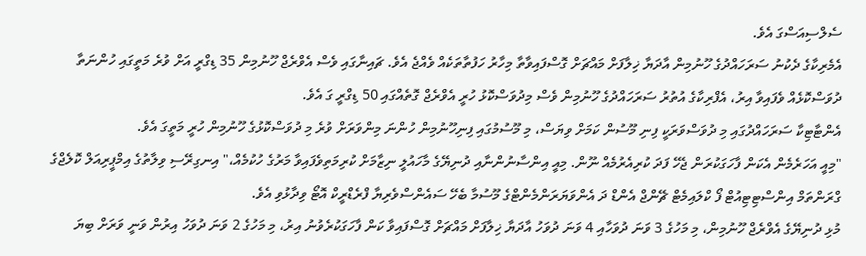ސެލްސިއަސްގަ އެވެ.
އެމެރިކާގެ ދެކުނު ސަރަހައްދުގެ ހޫނުމިން އާދަޔާ ޚިލާފަށް މައްޗަށް ގޮސްފައިވާތާ މިހާރު ހަފުތާތަކެއް ވެއްޖެ އެވެ. ޗައިނާގައި ވެސް އެވްރެޖް ހޫނުމިން 35 ޑިގްރީ އަށް ވުރެ މަތީގައި ހުންނަތާ ދުވަސްކޮޅެއް ވެފައިވާ އިރު، އެފްރިކާގެ އުތުރު ސަރަހައްދުގެ ހޫނުމިން ވެސް މިދުވަސްކޮޅު ހުރީ އެވްރެޖް ގޮތެއްގައި 50 ޑިގްރީ ގަ އެވެ.
އެންޓާޓިކާ ސަރަހައްދުގައި މި ދުވަސްވަރަކީ ފިނި މޫސުން ކަމަށް ވިޔަސް، މި މޫސުމުގައި ފިނިހޫނުމިން ހުންނަ މިންވަރަށް ވުރެ މި ދުވަސްކޮޅުގެ ހޫނުމިން ހުރީ މަތީގަ އެވެ.
"މިއީ އަހަރެމެން އެކަން ފާހަގަކުރަން ޖެހޭ ފަދަ ކުރިއެރުމެއް ނޫން. މިއީ އިންސާނުންނާއި ދުނިޔޭގެ މާހައުލީ ނިޒާމަށް ކުރިމަތިވެފައިވާ މަރުގެ ހުކުމެއް،" އިނގިރޭސި ވިލާތުގެ އިމްޕީރިއަލް ކޮލެޖްގެ ގްރަންތަމް އިންސްޓިޓިއުޓް ފޯ ކްލައިމެޓް ޗޭންޖް އެންޑް ދަ އެންވަޔަރަންމެންޓްގެ މޫސުމާ ބެހޭ ސައެންސްވެރިޔާ ފްރެޑްރީކް އޮޓޯ ވިދާޅުވި އެވެ.
މުޅި ދުނިޔޭގެ އެވްރެޖް ހޫނުމިން، މި މަހުގެ 3 ވަނަ ދުވަހާއި 4 ވަނަ ދުވަހު އާދަޔާ ޚިލާފަށް މައްޗަށް ގޮސްފައިވާ ކަން ފާހަގަކުރެވުނު އިރު، މި މަހުގެ 2 ވަނަ ދުވަހު އިރުން ވަނީ ވަރަށް ބިޔަ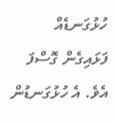ހުޅުގަނޑެއް ފަޅައިގެން ގޮސްފަ އެވެ. އެ ހުޅުގަނޑުން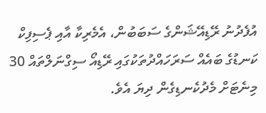އުފެދުނު ރޭޑިއޭޝަންގެ ސަބަބުން، އެމެރިކާ އާއި ޕެސިފިކް ކަނޑުގެ ބައެއް ސަރަހައްދުތަކުގައި ރޭޑިއޯ ސިގްނަލްތައް 30 މިނެޓަށް މެދުކެނޑިގެން ދިޔަ އެވެ.